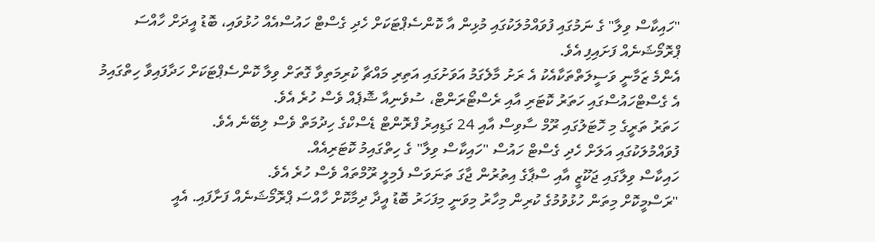"ހައިކާސް ވިލާ" ގެ ނަމުގައި ފުވައްމުލަކުގައި މުޅިން އާ ކޮންސެޕްޓަކަށް ހެދި ގެސްޓް ހައުސްއެއް ހުޅުވައި، ބޮޑު އީދަށް ހާއްސަ ޕްރޮމޯޝަނެއް ފަށައިފި އެވެ.
އެންމެ ޒަމާނީ ވަސީލަތްތަކާއެކު އެ ރަށު މާލެގަމު އަވަށުގައި އަތިރި މައްޗާ ކުރިމަތިވާ ގޮތަށް ވިލާ ކޮންސެޕްޓަކަށް ހަދާފައިވާ ހިތްގައިމު އެ ގެސްޓްހައުސްގައި ހަތަރު ކޮޓަރި އާއި ރެސްޓޯރަންޓް، ސުވެނިއާ ޝޮޕެއް ވެސް ހުރެ އެވެ.
ހަތަރު ތަރީގެ މި ހޮޓަލުގައި ރޫމް ސާވިސް އާއި 24 ގަޑިއިރު ފްރޮންޓް ޑެސްކްގެ ހިދުމަތް ވެސް ލިބޭނެ އެވެ.
ފުވައްމުލަކުގައި އަލަށް ހެދި ގެސްޓް ހައުސް "ހައިކާސް ވިލާ" ގެ ހިތްގައިމު ކޮޓަރިއެއް.
ހައިކާސް ވިލާގައި ޖަކޫޒީ އާއި ސްޕާގެ އިތުރުން ޖާގަ ތަނަވަސް ފެމިލީ ރޫމްތައް ވެސް ހުރެ އެވެ.
"ރަސްމީކޮށް މިތަން ހުޅުވުމުގެ ކުރިން މިހާރު މިވަނީ މިފަހަރު ބޮޑު އީދާ ދިމާކޮށް ހާއްސަ ޕްރޮމޯޝަނެއް ފަށާފައި. އެއީ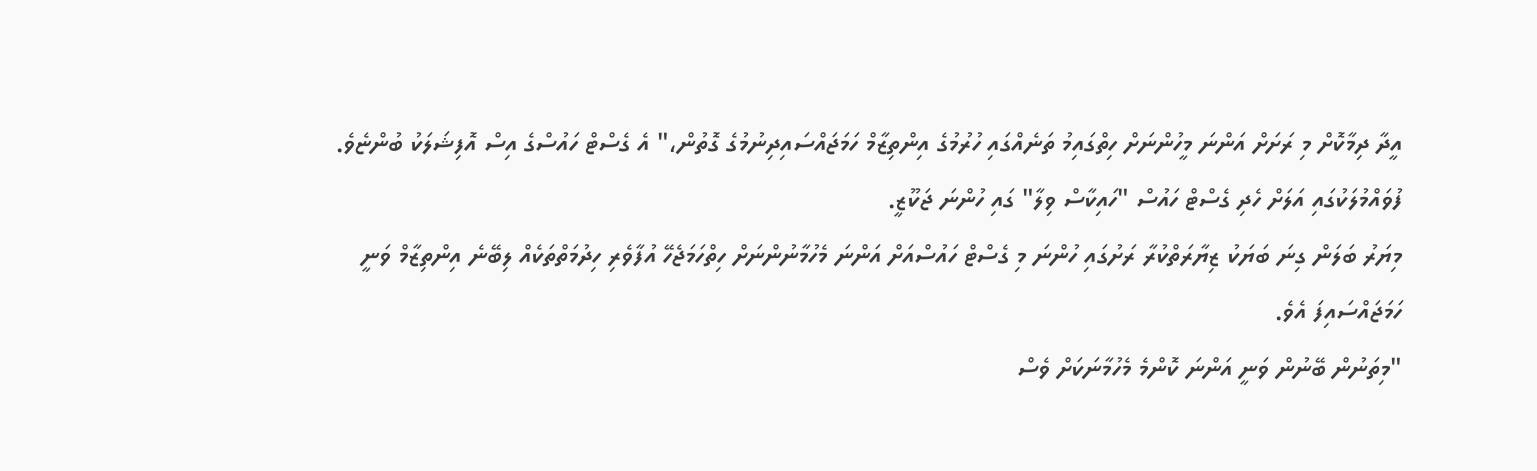އީދާ ދިމާކޮށް މި ރަށަށް އަންނަ މީހުންނަށް ހިތްގައިމު ތަނެއްގައި ހުރުމުގެ އިންތިޒާމް ހަމަޖައްސައިދިނުމުގެ ގޮތުން،" އެ ގެސްޓް ހައުސްގެ އިސް އޮފިޝަލަކު ބުންޏެވެ.
ފުވައްމުލަކުގައި އަލަށް ހެދި ގެސްޓް ހައުސް "ހައިކާސް ވިލާ" ގައި ހުންނަ ޖަކޫޒީ.
މިޔަރު ބަލަން ގިނަ ބަޔަކު ޒިޔާރަތްކުރާ ރަށުގައި ހުންނަ މި ގެސްޓް ހައުސްއަށް އަންނަ މެހުމާނުންނަށް ހިތްހަމަޖެހޭ އުފާވެރި ހިދުމަތްތަކެއް ލިބޭނެ އިންތިޒާމް ވަނީ ހަމަޖައްސައިފަ އެވެ.
"މިތަނުން ބޭނުން ވަނީ އަންނަ ކޮންމެ މެހުމާނަކަށް ވެސް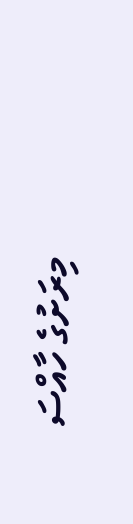މިރަށުގެ ހާއްސަ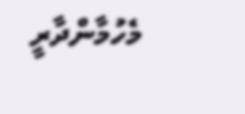މެހުމާންދާރީ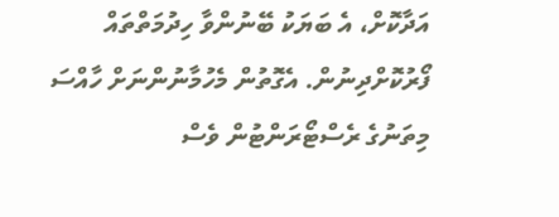އަދާކޮށް، އެ ބަޔަކު ބޭނުންވާ ހިދުމަތްތައް ފޯރުކޮށްދިނުން. އެގޮތުން މެހުމާނުންނަށް ހާއްސަ މިތަނުގެ ރެސްޓޯރަންޓުން ވެސް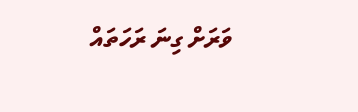ވަރަށް ގިނަ ރަހަތައް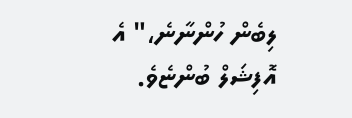ލިބެން ހުންނާނެ،" އެ އޮފިޝަލް ބުންޏެވެ.